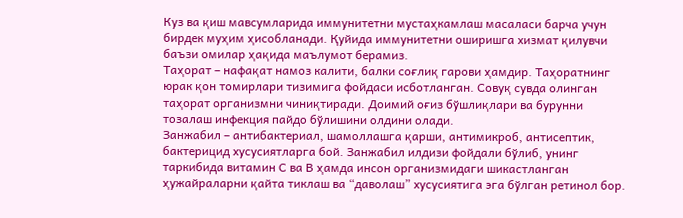Куз ва қиш мавсумларида иммунитетни мустаҳкамлаш масаласи барча учун бирдек муҳим ҳисобланади. Қуйида иммунитетни оширишга хизмат қилувчи баъзи омилар ҳақида маълумот берамиз.
Таҳорат – нафақат намоз калити, балки соғлиқ гарови ҳамдир. Таҳоратнинг юрак қон томирлари тизимига фойдаси исботланган. Совуқ сувда олинган таҳорат организмни чиниқтиради. Доимий оғиз бўшлиқлари ва бурунни тозалаш инфекция пайдо бўлишини олдини олади.
Занжабил – антибактериал, шамоллашга қарши, антимикроб, антисептик, бактерицид хусусиятларга бой. Занжабил илдизи фойдали бўлиб, унинг таркибида витамин С ва В ҳамда инсон организмидаги шикастланган ҳужайраларни қайта тиклаш ва “даволаш” хусусиятига эга бўлган ретинол бор.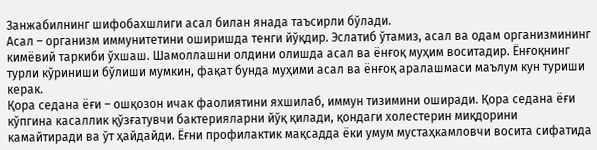Занжабилнинг шифобахшлиги асал билан янада таъсирли бўлади.
Асал – организм иммунитетини оширишда тенги йўқдир. Эслатиб ўтамиз, асал ва одам организмининг кимёвий таркиби ўхшаш. Шамоллашни олдини олишда асал ва ёнғоқ муҳим воситадир. Ёнғоқнинг турли кўриниши бўлиши мумкин, фақат бунда муҳими асал ва ёнғоқ аралашмаси маълум кун туриши керак.
Қора седана ёғи – ошқозон ичак фаолиятини яхшилаб, иммун тизимини оширади. Қора седана ёғи кўпгина касаллик қўзғатувчи бактерияларни йўқ қилади, қондаги холестерин миқдорини камайтиради ва ўт ҳайдайди. Ёғни профилактик мақсадда ёки умум мустаҳкамловчи восита сифатида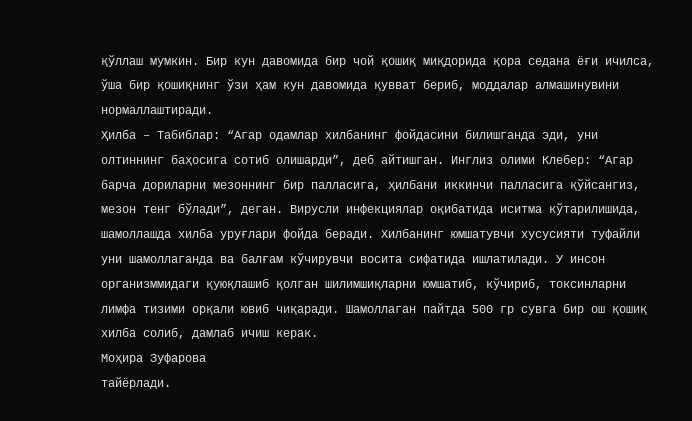қўллаш мумкин. Бир кун давомида бир чой қошиқ миқдорида қора седана ёғи ичилса, ўша бир қошиқнинг ўзи ҳам кун давомида қувват бериб, моддалар алмашинувини нормаллаштиради.
Ҳилба – Табиблар: “Агар одамлар хилбанинг фойдасини билишганда эди, уни олтиннинг баҳосига сотиб олишарди”, деб айтишган. Инглиз олими Клебер: “Агар барча дориларни мезоннинг бир палласига, ҳилбани иккинчи палласига қўйсангиз, мезон тенг бўлади”, деган. Вирусли инфекциялар оқибатида иситма кўтарилишида, шамоллашда хилба уруғлари фойда беради. Хилбанинг юмшатувчи хусусияти туфайли уни шамоллаганда ва балғам кўчирувчи восита сифатида ишлатилади. У инсон организммидаги қуюқлашиб қолган шилимшиқларни юмшатиб, кўчириб, токсинларни лимфа тизими орқали ювиб чиқаради. Шамоллаган пайтда 500 гр сувга бир ош қошиқ хилба солиб, дамлаб ичиш керак.
Моҳира Зуфарова
тайёрлади.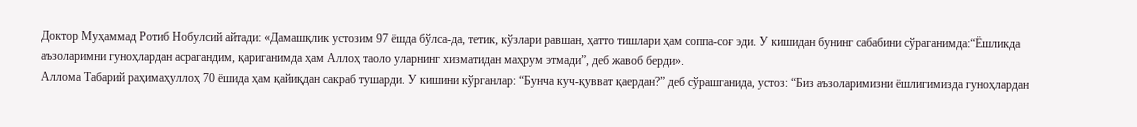Доктор Муҳаммад Ротиб Нобулсий айтади: «Дамашқлик устозим 97 ёшда бўлса-да, тетик, кўзлари равшан, ҳатто тишлари ҳам соппа-соғ эди. У кишидан бунинг сабабини сўраганимда:“Ёшликда аъзоларимни гуноҳлардан асрагандим, қариганимда ҳам Аллоҳ таоло уларнинг хизматидан маҳрум этмади”, деб жавоб берди».
Аллома Табарий раҳимаҳуллоҳ 70 ёшида ҳам қайиқдан сакраб тушарди. У кишини кўрганлар: “Бунча куч-қувват қаердан?” деб сўрашганида, устоз: “Биз аъзоларимизни ёшлигимизда гуноҳлардан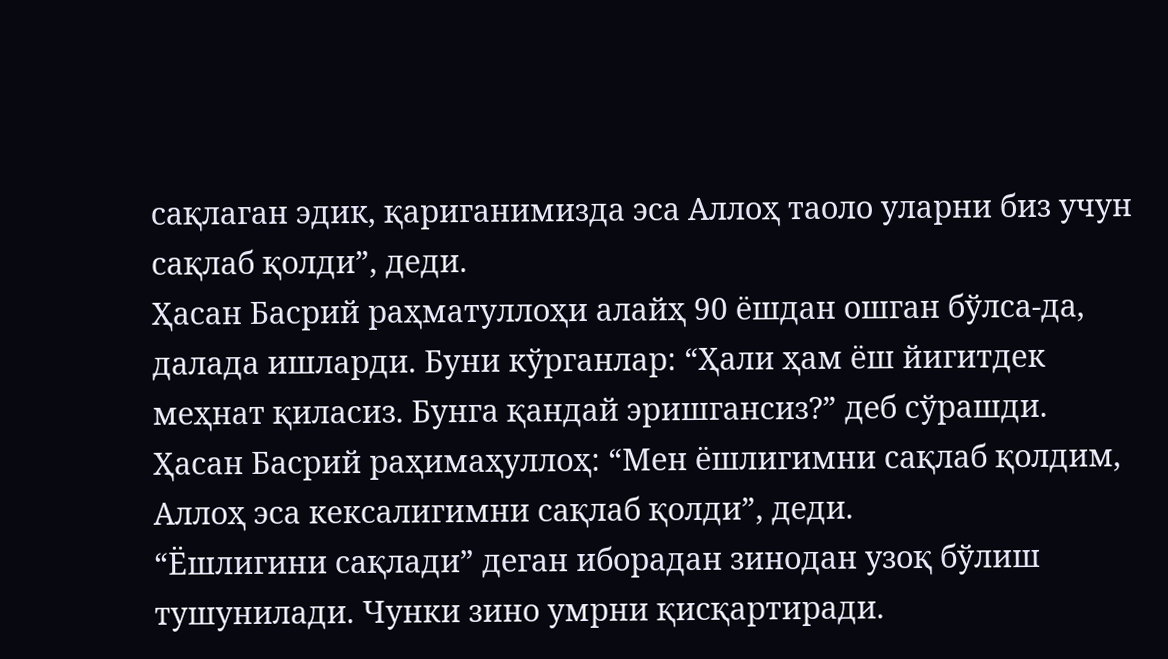сақлаган эдик, қариганимизда эса Аллоҳ таоло уларни биз учун сақлаб қолди”, деди.
Ҳасан Басрий раҳматуллоҳи алайҳ 90 ёшдан ошган бўлса-да, далада ишларди. Буни кўрганлар: “Ҳали ҳам ёш йигитдек меҳнат қиласиз. Бунга қандай эришгансиз?” деб сўрашди.
Ҳасан Басрий раҳимаҳуллоҳ: “Мен ёшлигимни сақлаб қолдим, Аллоҳ эса кексалигимни сақлаб қолди”, деди.
“Ёшлигини сақлади” деган иборадан зинодан узоқ бўлиш тушунилади. Чунки зино умрни қисқартиради.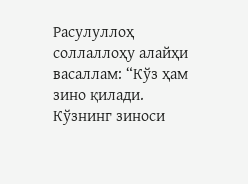Расулуллоҳ соллаллоҳу алайҳи васаллам: “Кўз ҳам зино қилади. Кўзнинг зиноси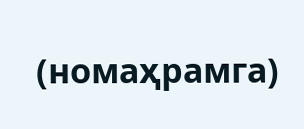(номаҳрамга)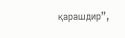қарашдир”,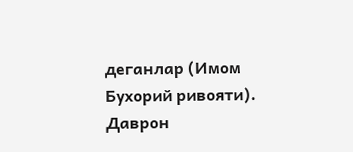деганлар (Имом Бухорий ривояти).
Даврон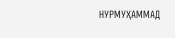НУРМУҲАММАД